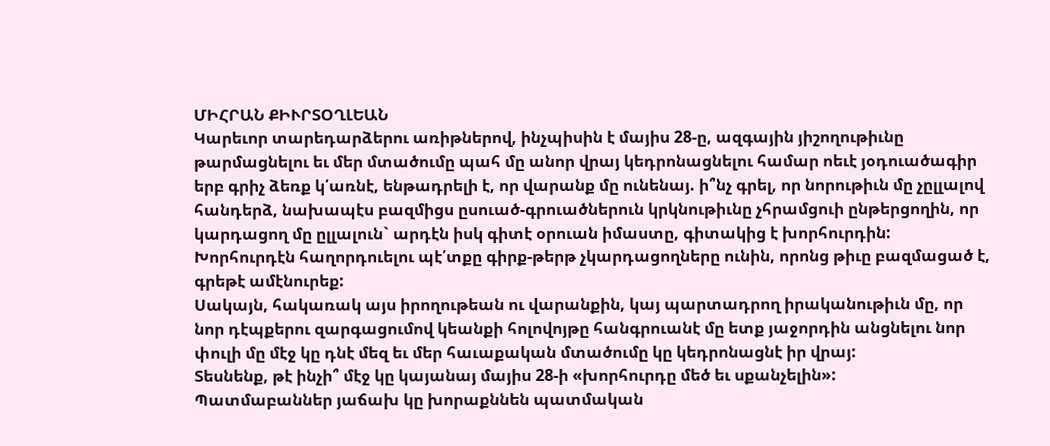ՄԻՀՐԱՆ ՔԻՒՐՏՕՂԼԵԱՆ
Կարեւոր տարեդարձերու առիթներով, ինչպիսին է մայիս 28-ը, ազգային յիշողութիւնը թարմացնելու եւ մեր մտածումը պահ մը անոր վրայ կեդրոնացնելու համար ոեւէ յօդուածագիր երբ գրիչ ձեռք կ՛առնէ, ենթադրելի է, որ վարանք մը ունենայ. ի՞նչ գրել, որ նորութիւն մը չըլլալով հանդերձ, նախապէս բազմիցս ըսուած-գրուածներուն կրկնութիւնը չհրամցուի ընթերցողին, որ կարդացող մը ըլլալուն` արդէն իսկ գիտէ օրուան իմաստը, գիտակից է խորհուրդին: Խորհուրդէն հաղորդուելու պէ՛տքը գիրք-թերթ չկարդացողները ունին, որոնց թիւը բազմացած է, գրեթէ ամէնուրեք:
Սակայն, հակառակ այս իրողութեան ու վարանքին, կայ պարտադրող իրականութիւն մը, որ նոր դէպքերու զարգացումով կեանքի հոլովոյթը հանգրուանէ մը ետք յաջորդին անցնելու նոր փուլի մը մէջ կը դնէ մեզ եւ մեր հաւաքական մտածումը կը կեդրոնացնէ իր վրայ:
Տեսնենք, թէ ինչի՞ մէջ կը կայանայ մայիս 28-ի «խորհուրդը մեծ եւ սքանչելին»:
Պատմաբաններ յաճախ կը խորաքննեն պատմական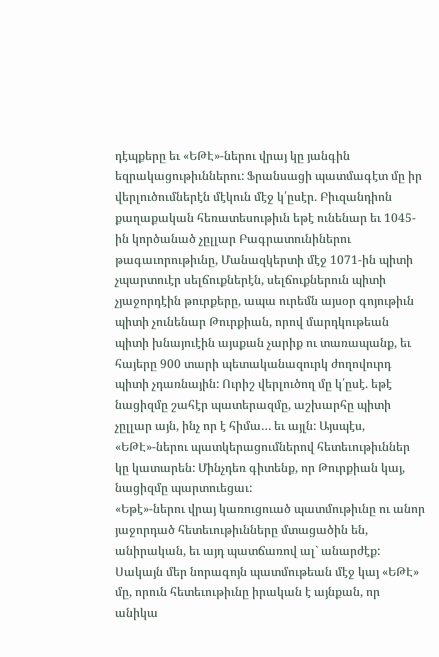դէպքերը եւ «ԵԹԷ»-ներու վրայ կը յանգին եզրակացութիւններու: Ֆրանսացի պատմագէտ մը իր վերլուծումներէն մէկուն մէջ կ՛ըսէր. Բիւզանդիոն քաղաքական հեռատեսութիւն եթէ ունենար եւ 1045-ին կործանած չըլլար Բագրատունիներու թագաւորութիւնը, Մանազկերտի մէջ 1071-ին պիտի չպարտուէր սելճուքներէն, սելճուքներուն պիտի չյաջորդէին թուրքերը, ապա ուրեմն այսօր գոյութիւն պիտի չունենար Թուրքիան, որով մարդկութեան պիտի խնայուէին այսքան չարիք ու տառապանք, եւ հայերը 900 տարի պետականազուրկ ժողովուրդ պիտի չդառնային: Ուրիշ վերլուծող մը կ՛ըսէ. եթէ նացիզմը շահէր պատերազմը, աշխարհը պիտի չըլլար այն, ինչ որ է հիմա… եւ այլն: Այսպէս, «ԵԹԷ»-ներու պատկերացումներով հետեւութիւններ կը կատարեն: Մինչդեռ գիտենք, որ Թուրքիան կայ, նացիզմը պարտուեցաւ:
«Եթէ»-ներու վրայ կառուցուած պատմութիւնը ու անոր յաջորդած հետեւութիւնները մտացածին են, անիրական, եւ այդ պատճառով ալ` անարժէք:
Սակայն մեր նորագոյն պատմութեան մէջ կայ «ԵԹԷ» մը, որուն հետեւութիւնը իրական է այնքան, որ անիկա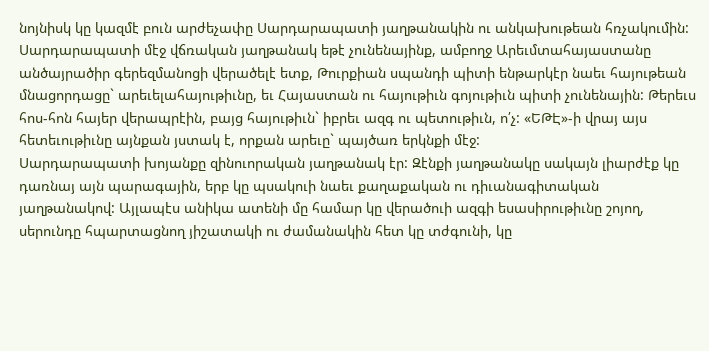նոյնիսկ կը կազմէ բուն արժեչափը Սարդարապատի յաղթանակին ու անկախութեան հռչակումին:
Սարդարապատի մէջ վճռական յաղթանակ եթէ չունենայինք, ամբողջ Արեւմտահայաստանը անծայրածիր գերեզմանոցի վերածելէ ետք, Թուրքիան սպանդի պիտի ենթարկէր նաեւ հայութեան մնացորդացը` արեւելահայութիւնը, եւ Հայաստան ու հայութիւն գոյութիւն պիտի չունենային: Թերեւս հոս-հոն հայեր վերապրէին, բայց հայութիւն` իբրեւ ազգ ու պետութիւն, ո՛չ: «ԵԹԷ»-ի վրայ այս հետեւութիւնը այնքան յստակ է, որքան արեւը` պայծառ երկնքի մէջ:
Սարդարապատի խոյանքը զինուորական յաղթանակ էր: Զէնքի յաղթանակը սակայն լիարժէք կը դառնայ այն պարագային, երբ կը պսակուի նաեւ քաղաքական ու դիւանագիտական յաղթանակով: Այլապէս անիկա ատենի մը համար կը վերածուի ազգի եսասիրութիւնը շոյող, սերունդը հպարտացնող յիշատակի ու ժամանակին հետ կը տժգունի, կը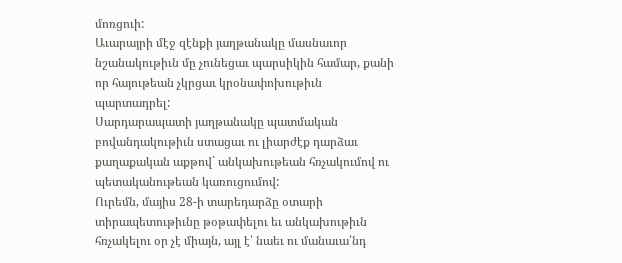մոռցուի:
Աւարայրի մէջ զէնքի յաղթանակը մասնաւոր նշանակութիւն մը չունեցաւ պարսիկին համար, քանի որ հայութեան չկրցաւ կրօնափոխութիւն պարտադրել:
Սարդարապատի յաղթանակը պատմական բովանդակութիւն ստացաւ ու լիարժէք դարձաւ քաղաքական աքթով` անկախութեան հռչակումով ու պետականութեան կառուցումով:
Ուրեմն, մայիս 28-ի տարեդարձը օտարի տիրապետութիւնը թօթափելու եւ անկախութիւն հռչակելու օր չէ միայն, այլ է՛ նաեւ ու մանաւա՛նդ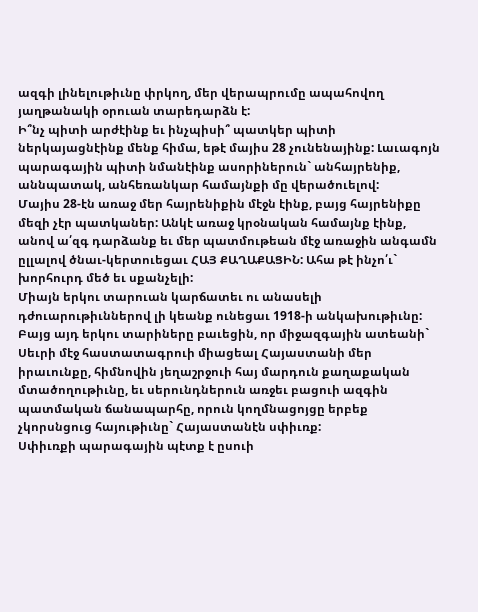ազգի լինելութիւնը փրկող, մեր վերապրումը ապահովող յաղթանակի օրուան տարեդարձն է:
Ի՞նչ պիտի արժէինք եւ ինչպիսի՞ պատկեր պիտի ներկայացնէինք մենք հիմա, եթէ մայիս 28 չունենայինք: Լաւագոյն պարագային պիտի նմանէինք ասորիներուն` անհայրենիք, աննպատակ, անհեռանկար համայնքի մը վերածուելով:
Մայիս 28-էն առաջ մեր հայրենիքին մէջն էինք, բայց հայրենիքը մեզի չէր պատկաներ: Անկէ առաջ կրօնական համայնք էինք, անով ա՛զգ դարձանք եւ մեր պատմութեան մէջ առաջին անգամն ըլլալով ծնաւ-կերտուեցաւ ՀԱՅ ՔԱՂԱՔԱՑԻՆ: Ահա թէ ինչո՛ւ` խորհուրդ մեծ եւ սքանչելի:
Միայն երկու տարուան կարճատեւ ու անասելի դժուարութիւններով լի կեանք ունեցաւ 1918-ի անկախութիւնը: Բայց այդ երկու տարիները բաւեցին, որ միջազգային ատեանի` Սեւրի մէջ հաստատագրուի միացեալ Հայաստանի մեր իրաւունքը, հիմնովին յեղաշրջուի հայ մարդուն քաղաքական մտածողութիւնը, եւ սերունդներուն առջեւ բացուի ազգին պատմական ճանապարհը, որուն կողմնացոյցը երբեք չկորսնցուց հայութիւնը` Հայաստանէն սփիւռք:
Սփիւռքի պարագային պէտք է ըսուի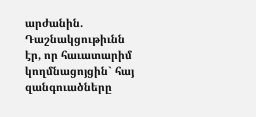արժանին. Դաշնակցութիւնն էր, որ հաւատարիմ կողմնացոյցին` հայ զանգուածները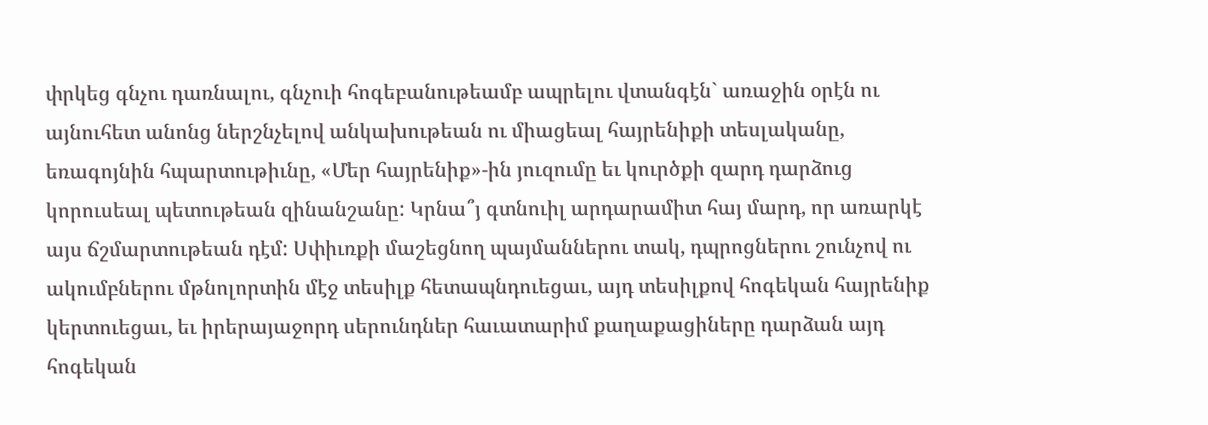փրկեց գնչու դառնալու, գնչուի հոգեբանութեամբ ապրելու վտանգէն` առաջին օրէն ու այնուհետ անոնց ներշնչելով անկախութեան ու միացեալ հայրենիքի տեսլականը, եռագոյնին հպարտութիւնը, «Մեր հայրենիք»-ին յուզումը եւ կուրծքի զարդ դարձուց կորուսեալ պետութեան զինանշանը: Կրնա՞յ գտնուիլ արդարամիտ հայ մարդ, որ առարկէ այս ճշմարտութեան դէմ: Սփիւռքի մաշեցնող պայմաններու տակ, դպրոցներու շունչով ու ակումբներու մթնոլորտին մէջ տեսիլք հետապնդուեցաւ, այդ տեսիլքով հոգեկան հայրենիք կերտուեցաւ, եւ իրերայաջորդ սերունդներ հաւատարիմ քաղաքացիները դարձան այդ հոգեկան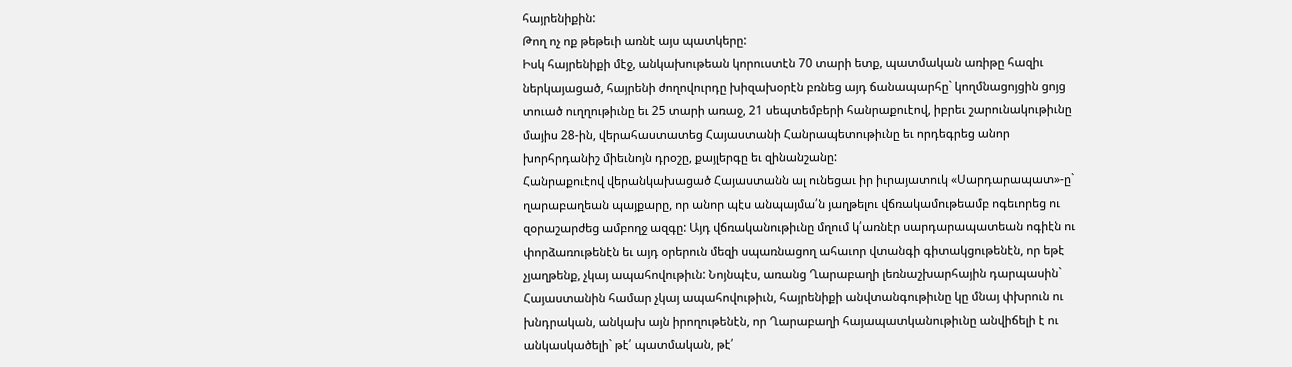հայրենիքին:
Թող ոչ ոք թեթեւի առնէ այս պատկերը:
Իսկ հայրենիքի մէջ, անկախութեան կորուստէն 70 տարի ետք, պատմական առիթը հազիւ ներկայացած, հայրենի ժողովուրդը խիզախօրէն բռնեց այդ ճանապարհը` կողմնացոյցին ցոյց տուած ուղղութիւնը եւ 25 տարի առաջ, 21 սեպտեմբերի հանրաքուէով, իբրեւ շարունակութիւնը մայիս 28-ին, վերահաստատեց Հայաստանի Հանրապետութիւնը եւ որդեգրեց անոր խորհրդանիշ միեւնոյն դրօշը, քայլերգը եւ զինանշանը:
Հանրաքուէով վերանկախացած Հայաստանն ալ ունեցաւ իր իւրայատուկ «Սարդարապատ»-ը` ղարաբաղեան պայքարը, որ անոր պէս անպայմա՛ն յաղթելու վճռակամութեամբ ոգեւորեց ու զօրաշարժեց ամբողջ ազգը: Այդ վճռականութիւնը մղում կ՛առնէր սարդարապատեան ոգիէն ու փորձառութենէն եւ այդ օրերուն մեզի սպառնացող ահաւոր վտանգի գիտակցութենէն, որ եթէ չյաղթենք, չկայ ապահովութիւն: Նոյնպէս, առանց Ղարաբաղի լեռնաշխարհային դարպասին` Հայաստանին համար չկայ ապահովութիւն, հայրենիքի անվտանգութիւնը կը մնայ փխրուն ու խնդրական, անկախ այն իրողութենէն, որ Ղարաբաղի հայապատկանութիւնը անվիճելի է ու անկասկածելի` թէ՛ պատմական, թէ՛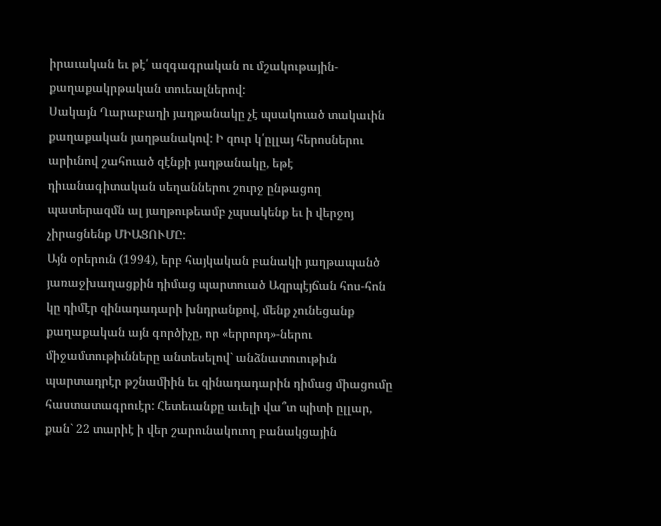իրաւական եւ թէ՛ ազգագրական ու մշակութային-քաղաքակրթական տուեալներով:
Սակայն Ղարաբաղի յաղթանակը չէ պսակուած տակաւին քաղաքական յաղթանակով: Ի զուր կ՛ըլլայ հերոսներու արիւնով շահուած զէնքի յաղթանակը, եթէ դիւանագիտական սեղաններու շուրջ ընթացող պատերազմն ալ յաղթութեամբ չպսակենք եւ ի վերջոյ չիրացնենք ՄԻԱՑՈՒՄԸ:
Այն օրերուն (1994), երբ հայկական բանակի յաղթապանծ յառաջխաղացքին դիմաց պարտուած Ազրպէյճան հոս-հոն կը դիմէր զինադադարի խնդրանքով, մենք չունեցանք քաղաքական այն գործիչը, որ «երրորդ»-ներու միջամտութիւնները անտեսելով` անձնատուութիւն պարտադրէր թշնամիին եւ զինադադարին դիմաց միացումը հաստատագրուէր: Հետեւանքը աւելի վա՞տ պիտի ըլլար, քան` 22 տարիէ ի վեր շարունակուող բանակցային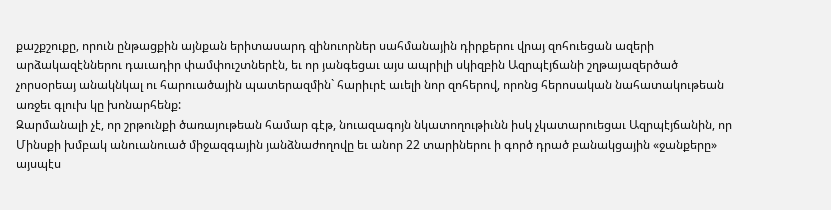քաշքշուքը, որուն ընթացքին այնքան երիտասարդ զինուորներ սահմանային դիրքերու վրայ զոհուեցան ազերի արձակազէններու դաւադիր փամփուշտներէն, եւ որ յանգեցաւ այս ապրիլի սկիզբին Ազրպէյճանի շղթայազերծած չորսօրեայ անակնկալ ու հարուածային պատերազմին` հարիւրէ աւելի նոր զոհերով, որոնց հերոսական նահատակութեան առջեւ գլուխ կը խոնարհենք:
Զարմանալի չէ, որ շրթունքի ծառայութեան համար գէթ, նուազագոյն նկատողութիւնն իսկ չկատարուեցաւ Ազրպէյճանին, որ Մինսքի խմբակ անուանուած միջազգային յանձնաժողովը եւ անոր 22 տարիներու ի գործ դրած բանակցային «ջանքերը» այսպէս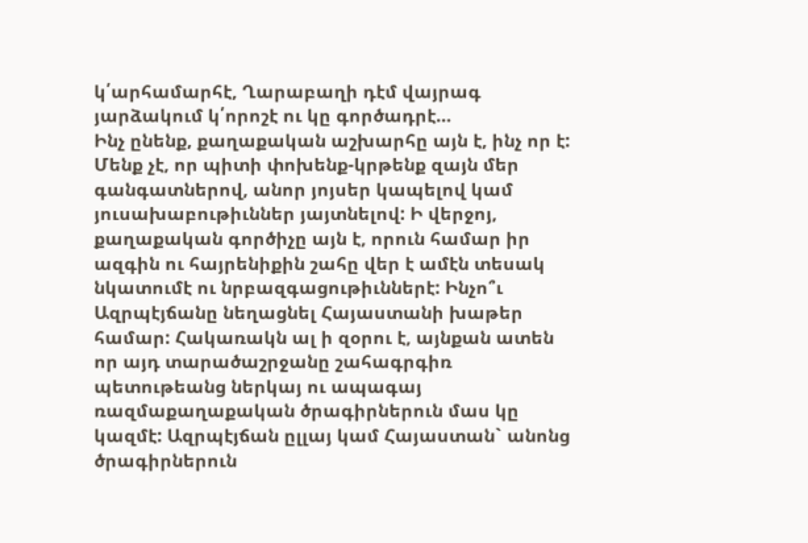կ՛արհամարհէ, Ղարաբաղի դէմ վայրագ յարձակում կ՛որոշէ ու կը գործադրէ…
Ինչ ընենք, քաղաքական աշխարհը այն է, ինչ որ է: Մենք չէ, որ պիտի փոխենք-կրթենք զայն մեր գանգատներով, անոր յոյսեր կապելով կամ յուսախաբութիւններ յայտնելով: Ի վերջոյ, քաղաքական գործիչը այն է, որուն համար իր ազգին ու հայրենիքին շահը վեր է ամէն տեսակ նկատումէ ու նրբազգացութիւններէ: Ինչո՞ւ Ազրպէյճանը նեղացնել Հայաստանի խաթեր համար: Հակառակն ալ ի զօրու է, այնքան ատեն որ այդ տարածաշրջանը շահագրգիռ պետութեանց ներկայ ու ապագայ ռազմաքաղաքական ծրագիրներուն մաս կը կազմէ: Ազրպէյճան ըլլայ կամ Հայաստան` անոնց ծրագիրներուն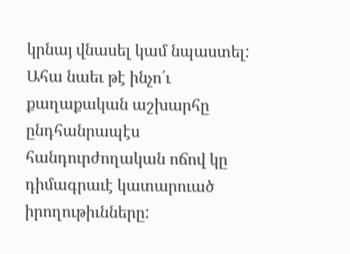կրնայ վնասել կամ նպաստել: Ահա նաեւ թէ ինչո՛ւ քաղաքական աշխարհը ընդհանրապէս հանդուրժողական ոճով կը դիմագրաւէ կատարուած իրողութիւնները: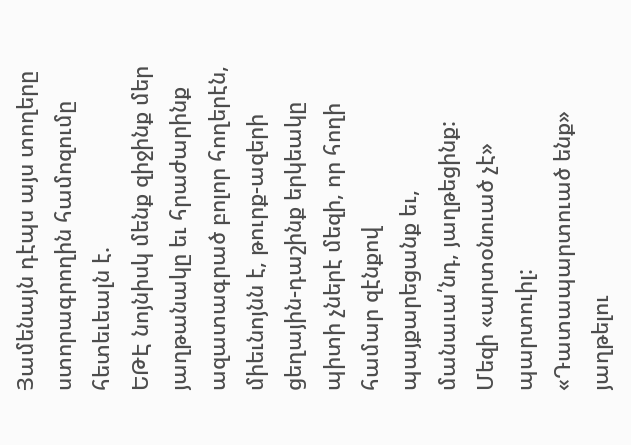Յամենայն դէպս այս տողերը ստորագրողին համոզումը հետեւեալն է.
ԵԹԷ նոյնիսկ մենք զիջինք մեր յաղթանակը եւ հրաժարինք ազատագրած բոլոր հողերէն, միեւնոյնն է, թուրք-ազերի ցեղային-դաշինք երկեակը պիտի չներէ մեզի, որ հողի համար զէնքով պայքարեցանք եւ, մանաւա՛նդ, յաղթեցինք:
Մեզի «արտօնուած չէ» պարտուիլ: «Դատապարտուած ենք» յաղթելու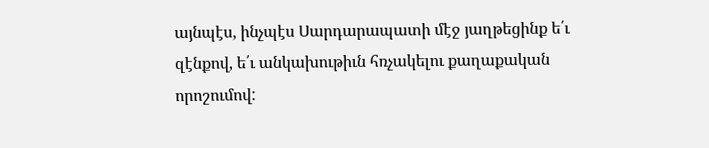այնպէս, ինչպէս Սարդարապատի մէջ յաղթեցինք ե՛ւ զէնքով, ե՛ւ անկախութիւն հռչակելու քաղաքական որոշումով: